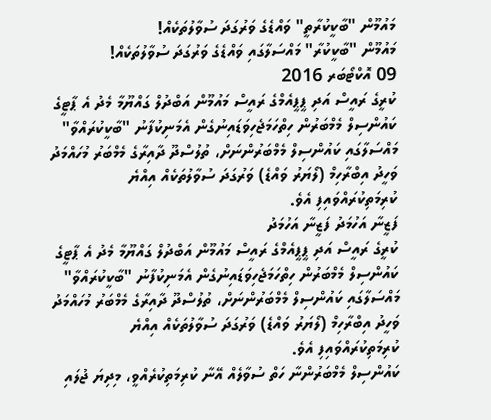މައުމޫން "ބާކީކުރާތީ" ވައްޑެގެ ވަރުގަދަ ސުވާލުތަކެއް!
މައުމޫން "ބާކީކުރާ" މައްސަލާގައި ވައްޑެގެ ވަރުގަދަ ސުވާލުތަކެއް!
09 އޮކްޓޯބަރ 2016
ކުރީގެ ރައީސް އަދި ޕީޕީއެމްގެ ރައީސް މައުމޫން އަބްދުލް ގައްޔޫމާ މެދު އެ ޕާޓީގެ ކައުންސިލް މެމްބަރުން ހިތްހަމަޖެހިވަޑައިނުގެން އެމަނިކުފާނު "ބާކީކުރައްވާ" މައްސަލާގައި ކައުންސިލް މެމްބަރުންނަށް، ތުލުސްދޫ ދާއިރާގެ މެމްބަރު މުހައްމަދު ވަހީދު އިބްރާހިމް (ލޯޔަރު ވައްޑެ) ވަރުގަދަ ސުވާލުތަކެއް އިއްޔެ ކުރިމަތިކުރައްވައިފި އެވެ.
ފަޒީނާ އަހުމަދު ފަޒީނާ އަހުމަދު
ކުރީގެ ރައީސް އަދި ޕީޕީއެމްގެ ރައީސް މައުމޫން އަބްދުލް ގައްޔޫމާ މެދު އެ ޕާޓީގެ ކައުންސިލް މެމްބަރުން ހިތްހަމަޖެހިވަޑައިނުގެން އެމަނިކުފާނު "ބާކީކުރައްވާ" މައްސަލާގައި ކައުންސިލް މެމްބަރުންނަށް، ތުލުސްދޫ ދާއިރާގެ މެމްބަރު މުހައްމަދު ވަހީދު އިބްރާހިމް (ލޯޔަރު ވައްޑެ) ވަރުގަދަ ސުވާލުތަކެއް އިއްޔެ ކުރިމަތިކުރައްވައިފި އެވެ.
ކައުންސިލް މެމްބަރުންނާ ހަތް ސުވާލެއް އޭނާ ކުރިމަތިކުރެއްވީ، މިދިޔަ ޖުލައި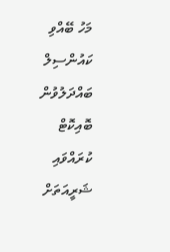މަހު ބޭއްވި ކައުންސިލް ބައްދަލުވުން ބޮއިކޮޓް ކުރައްވައި ޝަރީއަތަށް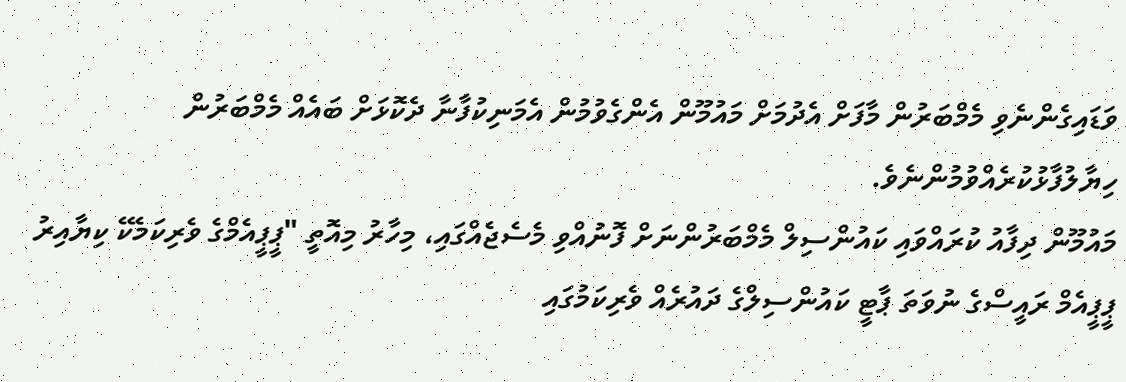ވަޑައިގެންނެވި މެމްބަރުން މާފަށް އެދުމަށް މައުމޫން އެންގެވުމުން އެމަނިކުފާނާ ދެކޮޅަށް ބައެއް މެމްބަރުން ހިޔާލުފާޅުކުރެއްވުމުންނެވެ.
މައުމޫން ދިފާއު ކުރައްވައި ކައުންސިލް މެމްބަރުންނަށް ފޮނުއްވި މެސެޖެއްގައި، މިހާރު މިއޮތީ "ޕީޕީއެމްގެ ވެރިކަމެކޭ ކިޔާއިރު ޕީޕީއެމް ރައީސްގެ ނުވަތަ ޕާޓީ ކައުންސިލްގެ ދައުރެއް ވެރިކަމުގައި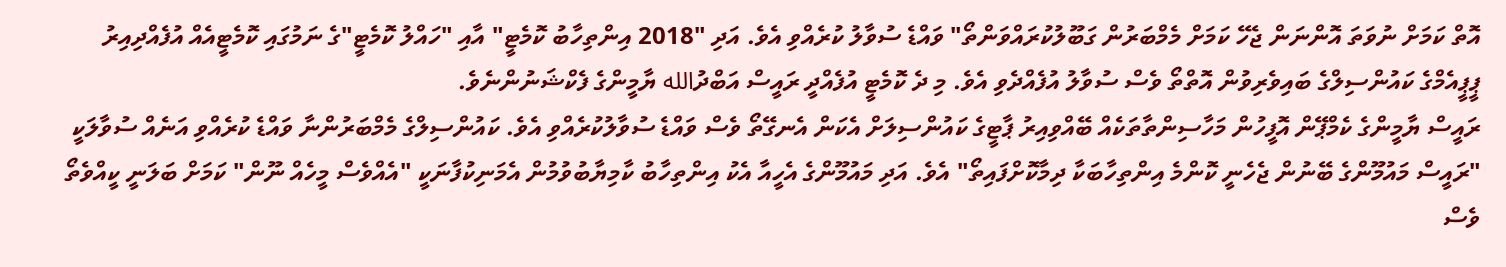އޮތް ކަމަށް ނުވަތަ އޮންނަން ޖެހޭ ކަމަށް މެމްބަރުން ގަބޫލުކުރައްވަންތޯ" ވައްޑެ ސުވާލު ކުރެއްވި އެވެ. އަދި "2018 އިންތިހާބު ކޮމެޓީ" އާއި "ހައްލު ކޮމެޓީ"ގެ ނަމުގައި ކޮމެޓީއެއް އުފެއްދިއިރު ޕީޕީއެމްގެ ކައުންސިލްގެ ބައިވެރިވުން އޮތްތޯ ވެސް ސުވާލު އުފެއްދެވި އެވެ. މި ދެ ކޮމެޓީ އުފެއްދީ ރައީސް އަބްދުالله ޔާމީންގެ ފެކްޝަނުންނެވެ.
ރައީސް ޔާމީންގެ ކެމްޕޭން އޮފީހުން މަހާސިންތާތަކެއް ބޭއްވިއިރު ޕާޓީގެ ކައުންސިލަށް އެކަން އެނގޭތޯ ވެސް ވައްޑެ ސުވާލުކުރެއްވި އެވެ. ކައުންސިލްގެ މެމްބަރުންނާ ވައްޑެ ކުރެއްވި އަނެއް ސުވާލަކީ "ރައީސް މައުމޫންގެ ބޭނުން ޖެހެނީ ކޮންމެ އިންތިހާބަކާ ދިމާކޮށްފައިތޯ" އެވެ. އަދި މައުމޫންގެ އެހީއާ އެކު އިންތިހާބު ކާމިޔާބުވުމުން އެމަނިކުފާނަކީ "އެއްވެސް މީހެއް ނޫން" ކަމަށް ބަލަނީ ކީއްވެތޯ ވެސް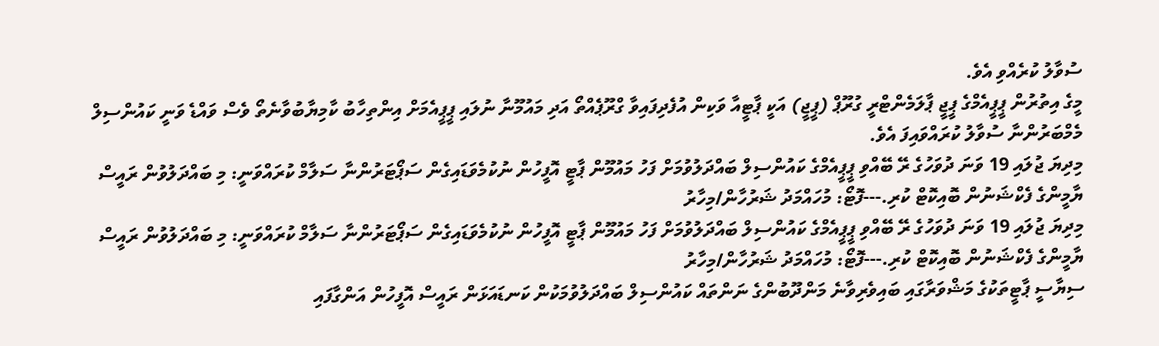ސުވާލު ކުރެއްވި އެވެ.
މީގެ އިތުރުން ޕީޕީއެމްގެ ޕީޖީ ޕާލަމެންޓްރީ ގުރޫޕް (ޕީޖީ) އަކީ ޕާޓީއާ ވަކިން އުފެދިފައިވާ ގްރޫޕެއްތޯ އަދި މައުމޫނާ ނުލައި ޕީޕީއެމަށް އިންތިހާބު ކާމިޔާބުވާނެތޯ ވެސް ވައްޑެ ވަނީ ކައުންސިލް މެމްބަރުންނާ ސުވާލު ކުރައްވައިފަ އެވެ.
މިދިޔަ ޖުލައި 19 ވަނަ ދުވަހުގެ ރޭ ބޭއްވި ޕީޕީއެމްގެ ކައުންސިލް ބައްދަލުވުމަށް ފަހު މައުމޫން ޕާޓީ އޮފީހުން ނުކުމެވަޑައިގެން ސަޕޯޓަރުންނާ ސަލާމް ކުރައްވަނީ: މި ބައްދަލުވުން ރައީސް ޔާމީންގެ ފެކްޝަނުން ބޮއިކޮޓް ކުރި.---ފޮޓޯ: މުހައްމަދު ޝަރުހާން/މިހާރު
މިދިޔަ ޖުލައި 19 ވަނަ ދުވަހުގެ ރޭ ބޭއްވި ޕީޕީއެމްގެ ކައުންސިލް ބައްދަލުވުމަށް ފަހު މައުމޫން ޕާޓީ އޮފީހުން ނުކުމެވަޑައިގެން ސަޕޯޓަރުންނާ ސަލާމް ކުރައްވަނީ: މި ބައްދަލުވުން ރައީސް ޔާމީންގެ ފެކްޝަނުން ބޮއިކޮޓް ކުރި.---ފޮޓޯ: މުހައްމަދު ޝަރުހާން/މިހާރު
ސިޔާސީ ޕާޓީތަކުގެ މަޝްވަރާގައި ބައިވެރިވާނެ މަންދޫބުންގެ ނަންތައް ކައުންސިލް ބައްދަލުވުމަކުން ކަނޑައަޅަން ރައީސް އޮފީހުން އަންގާފައި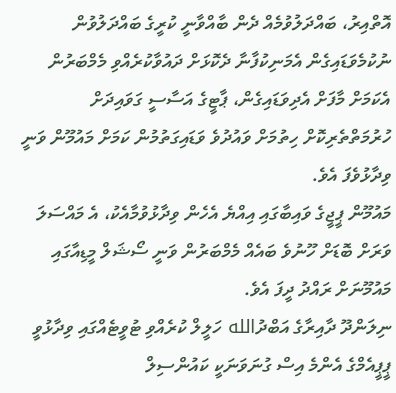އޮތްއިރު، ބައްދަލުވުމެއް ދެން ބާއްވާނީ ކުރީގެ ބައްދަލުވުން ނުކުމެވަޑައިގެން އެމަނިކުފާނާ ދެކޮޅަށް ދައުވާކުރެއްވި މެމްބަރުން އެކަމަށް މާފަށް އެދިވަޑައިގެން، ޕާޓީގެ އަސާސީ ގަވައިދަށް ހުރުމަތްތެރިކޮށް ހިތުމަށް ވައުދުވެ ވަޑައިގަތުމުން ކަމަށް މައުމޫން ވަނީ ވިދާޅުވެފަ އެވެ.
މައުމޫން ޕީޖީގެ ވައިބާގައި އިއްޔެ އެހެން ވިދާޅުވުމާއެކު، އެ މައްސަލަ ވަރަށް ބޮޑަށް ހޫނުވެ ބައެއް މެމްބަރުން ވަނީ ސޯޝަލް މީޑިއާގައި މައުމޫނަށް ރައްދު ދީފަ އެވެ.
ނިލަންދޫ ދާއިރާގެ އަބްދުالله ހަލީލް ކުރެއްވި ޓުވީޓެއްގައި ވިދާޅުވީ ޕީޕީއެމްގެ އެންމެ އިސް ގުނަވަނަކީ ކައުންސިލް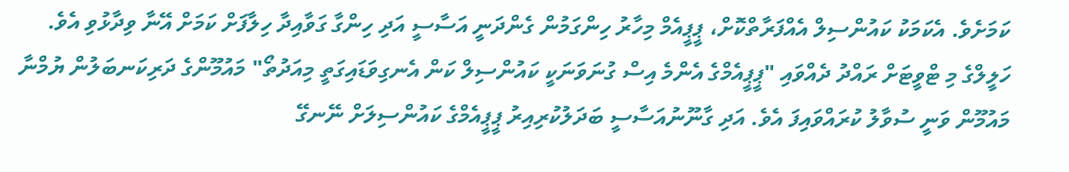ކަމަށެވެ. އެކަމަކު ކައުންސިލް އެއްފަރާތްކޮށް، ޕީޕީއެމް މިހާރު ހިންގަމުން ގެންދަނީ އަސާސީ އަދި ހިންގާ ގަވާއިދާ ހިލާފަށް ކަމަށް އޭނާ ވިދާޅުވި އެވެ.
ހަލީލްގެ މި ޓްވީޓަށް ރައްދު ދެއްވައި "ޕީޕީއެމްގެ އެންމެ އިސް ގުނަވަނަކީ ކައުންސިލް ކަން އެނގިވަޑައިގަތީ މިއަދުތޯ" މައުމޫންގެ ދަރިކަނބަލުން ޔުމްނާ މައުމޫން ވަނީ ސުވާލު ކުރައްވައިފަ އެވެ. އަދި ގާނޫނުއަސާސީ ބަދަލުކުރިއިރު ޕީޕީއެމްގެ ކައުންސިލަށް ނޭނގޭ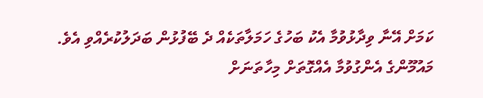ކަމަށް އޭނާ ވިދާޅުވުމާ އެކު ބަހުގެ ހަމަލާތަކެއް ދެ ބޭފުޅުން ބަދަލުކުރެއްވި އެވެ.
މައުމޫންގެ އެންގުވުމާ އެއްގޮތަށް މިހާތަނަށް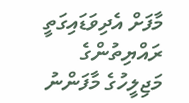މާފަށް އެދިވަޑައިގަތީ ރައްޔިތުންގެ މަޖިލީހުގެ މާފަންނު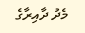މެދު ދާއިރާގެ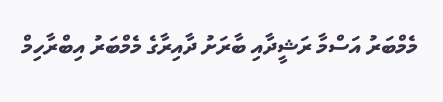މެމްބަރު އަސްމާ ރަޝީދާއި ބާރަށު ދާއިރާގެ މެމްބަރު އިބްރާހިމް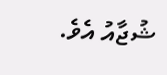ޝުޖާއު އެވެ.